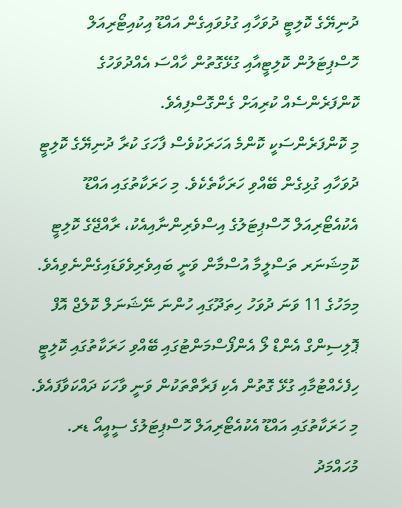ދުނިޔޭގެ ކޮލިޓީ ދުވަހާއި ގުޅުވައިގެން އައްޑޫ އިކުއިޓޯރިއަލް ހޮސްޕިޓަލުން ކޮލިޓީއާއި ގުޅޭގޮތުން ހާއްސަ އެއްދުވަހުގެ ކޮންފަރެންސެއް ކުރިއަށް ގެންގޮސްފިއެވެ.
މި ކޮންފަރެންސަކީ ކޮންމެ އަހަރަކުވެސް ފާހަގަ ކުރާ ދުނިޔޭގެ ކޮލިޓީ ދުވަހާއި ގުޅިގެން ބޭއްވި ހަރަކާތެކެވެ. މި ހަރަކާތުގައި އައްޑޫ އެކުއެޓޯރިއަލް ހޮސްޕިޓަލުގެ އިސްވެރިންނާއިއެކު، ރާއްޖޭގެ ކޮލިޓީ ކޮމިޝަނަރ ތަސްލީމާ އުސްމާން ވަނީ ބައިވެރިވެވަޑައިގެންނެވިއެވެ. މިމަހުގެ 11 ވަނަ ދުވަހު ހިތަދޫގައި ހުންނަ ނޭޝަނަލް ކޮލެޖް އޮފް ޕޮލިސިންގް އެންޑް ލޯ އެންފޯސްމަންޓުގައި ބޭއްވި ހަރަކާތުގައި ކޮލިޓީ ހިފެހެއްޓުމާއި ގުޅޭ ގޮތުން އެކި ފަރާތްތަކުން ވަނީ ވާހަކަ ދައްކަވާފައެވެ.
މި ހަރަކާތުގައި އައްޑޫ އެކުއެޓޯރިއަލް ހޮސްޕިޓަލުގެ ސީއީއޯ ޑރ. މުހައްމަދު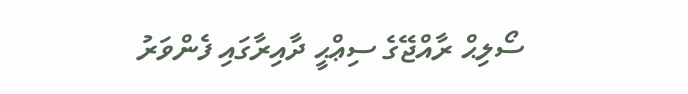ސޯލިޙް ރާއްޖޭގެ ސިޢްޙީ ދާއިރާގައި ފެންވަރު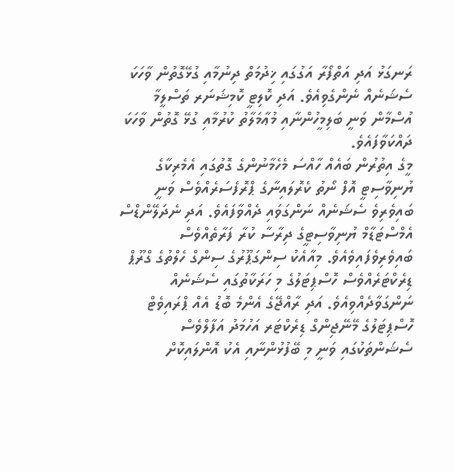ރަނގަޅު އަދި އަތްފޯރާ އަގުގައި ޚިދުމަތް ދިނުމާއި ގުޅޭގޮތުން ވާހަކަ ސެޝަނެއް ނެންގެވިއެވެ. އަދި ކޮލިޓީ ކޮމިޝަނަރ ތަސްލީމާ އުސްމާން ވަނީ ބަލިމީހުންނާއި މުޢާމަލާތު ކުރުމާއި ގުޅޭ ގޮތުން ވާހަކަ ދައްކަވާފައެވެ.
މީގެ އިތުރުން ބައެއް ހާއްސަ މެހެމާނުންގެ ގޮތުގައި އެމެރިކާގެ ޔުނިވާސިޓީ އޮފް ނޯތު ކެރޮލައިނާގެ ޕްރޮފެސަރެއްވެސް ވަނީ ބައިވެރިވެ ސެޝަނެއް ނަންގަވައި ދެއްވާފައެވެ. އަދި ނެދަލޭންޑްސް އެމްސްޓަޑާމް ޔުނިވާސިޓީގެ ދިރާސާ ކުރާ ފަރާތެއްވެސް ބައިވެރިވެފައިވެއެވެ. މިއާއެކު ސިންގަޕޫރުގެ ސިންގް ހެލްތުގެ ގްރޫޕް ޑިރެކްޓަރެއްވެސް ހޮސްޕިޓަލުގެ މި ހަރަކާތުގައި ސެޝަނެއް ނަންގަވާދެއްވިއެވެ. އަދި ރާއްޖޭގެ އެންމެ ބޮޑު އެއް ޕްރައިވެޓް ހޮސްޕިޓަލުގެ މޭނޭޖިންގް ޑިރެކްޓަރ އަހުމަދު އަފާލްވެސް ސެޝަންތަކުގައި ވަނީ މި ބޭފުޅުންނާއި އެކު އޮންލައިކޮށް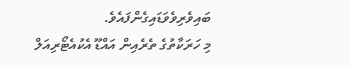ބައިވެރިވެވަޑައިގެންފައެވެ.
މި ހަރަކާތުގެ ތެރެއިން އައްޑޫ އެކުއެޓޯރިއަލް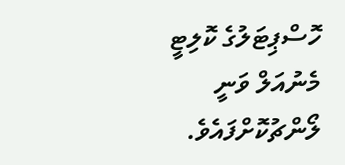ހޮސްޕިޓަލުގެ ކޮލިޓީ މެނުއަލް ވަނީ ލޯންޗުކޮށްފައެވެ.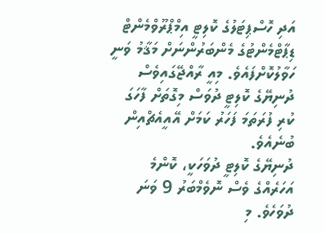އަދި ހޮސްޕިޓަލުގެ ކޮލިޓީ އިމްޕްރޫވްމެންޓް ޑިޕާޓްމެންޓުގެ މެންބަރުންނަށް މަޤާމު ވަނީ ހަވާލުކޮށްފައެވެ. މިއީ ރާއްޖޭގައިވެސް ދުނިޔޭގެ ކޮލިޓީ ދުވަސް މިގޮތަށް ފާހަގަ ކުރި ފުރަތަމަ ފަހަރު ކަމަށް އޭއީއެޗްއިން ބުނެއެވެ.
ދުނިޔޭގެ ކޮލިޓީ ދުވަހަކީ، ކޮންމެ އަހަރެއްގެ ވެސް ނޮވެމްބަރު 9 ވަނަ ދުވަހެވެ. މި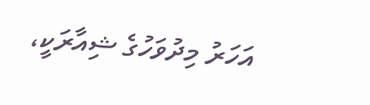އަހަރު މިދުވަހުގެ ޝިއާރަކީ،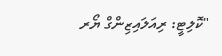"ކޮލިޓީ: ރިއަލައިޒިންގް ޔޯރ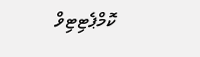ކޮމްޕެޓިޓިވް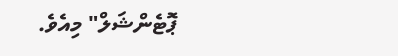ޕޮޓެންޝަލް" މިއެވެ.